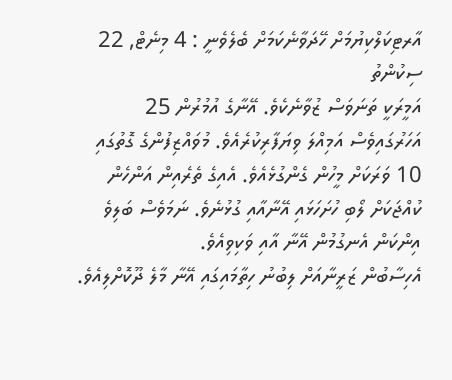އާރޓިކަލްކިޔުމަށް ހޭދަވާނެކަމަށް ބެލެވެނީ : 4 މިނެޓް, 22 ސިކުންތު
އަމީރަކީ ތަނަވަސް ޒުވާނެކެވެ. އޭނާގެ އުމުރުން 25 އަހަރުގައިވެސް އަމިއްލަ ވިޔަފާރިކުރެއެވެ. މުވައްޒިފުންގެ ގޮތުގައި 10 ވަރަކަށް މީހުން ގެންގުޅެއެވެ. އެއިގެ ތެރެއިން އަންހެން ކުއްޖަކަށް ލޯބި ހުށަހަޅައި އޭނާއާއި ގުޅުނެވެ. ނަމަވެސް ބަލިވެ އިންކަން އެނގުމުން އޭނާ އާއި ވަކިވިއެވެ.
އެހިސާބުން ޒަރީނާއަށް ލިބުނު ހިތާމައިގައި އޭނާ މާލެ ދޫކޮށްލިއެވެ.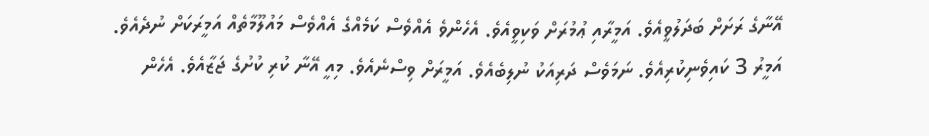އޭނާގެ ރަށަށް ބަދަލުވީއެވެ. އަމީރާއި ޢުމުރަށް ވަކިވީއެވެ. އެހެންވެ އެއްވެސް ކަމެއްގެ އެއްވެސް މައުލޫމާތެއް އަމީރަކަށް ނުދެއެވެ.
އަމީރު 3 ކައިވެނިކުރިއެވެ. ނަމަވެސް ދަރިއަކު ނުލިބެއެވެ. އަމީރަށް ވިސްނެއެވެ. މިއީ އޭނާ ކުރި ކުށުގެ ޖަޒާއެވެ. އެހެން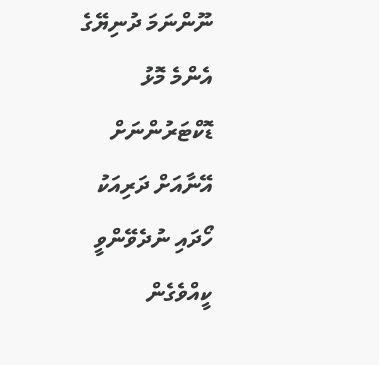ނޫންނަމަ ދުނިޔޭގެ އެންމެ މޮޅު ޑޮކްޓަރުންނަށް އޭނާއަށް ދަރިއަކު ހޯދައި ނުދެވޭންވީ ކީއްވެގެން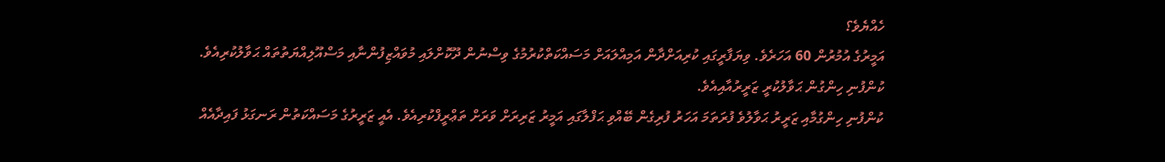ހެއްޔެވެ؟
އަމީރުގެ އުމުރުން 60 އަހަރެވެ. ވިޔަފާރީގައި ކުރިއަށްދާން އަމިއްލައަށް މަސައްކަތްކުރުމުގެ ވިސްނުން ދޫކޮށްލައި މުވައްޒިފުންނާއި މަސްއޫލިއްޔަތުތައް ޙަވާލުކުރިއެވެ. ކުންފުނި ހިންގުން ޙަވާލުކުރީ ޒަރީރުއާއިއެވެ.
ކުންފުނި ހިންގުމާއި ޒަރީރު ޙަވާލުވެ ފުރަތަމަ އަހަރު ފުރިގެން ބޭއްވި ޙަފްލާގައި އަމީރު ޒަރިރަށް ވަރަށް ތަޢްރީފްކުރިއެވެ. އެއީ ޒަރީރުގެ މަސައްކަތުން ރަނގަޅު ފައިދާއެއް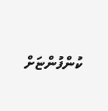ކުންފުންޏަށް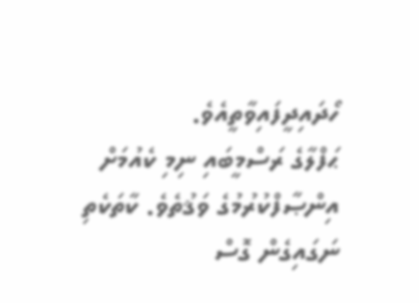ހޯދައިދީފައިވާތީއެވެ.
ޙަފްލާގެ ރަސްމީބައި ނިމި ކެއުމަށް އިންޞާފްކުރުމުގެ ވަޤުތެވެ. ކާތަކެތި ނަގައިގެން ގޮސް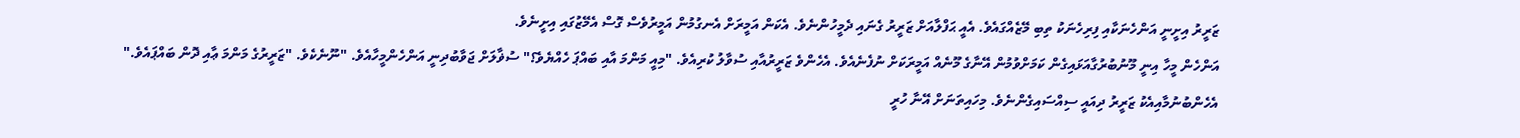ޒަރީރު އިށީނީ އަންހެނަކާއި ފިރިހެނަކު ތިބި މޭޒެއްގައެވެ. އެއީ ޙަފްލާއަށް ޒަރީރު ގެނައި ދެމީހުންނެވެ. އެކަން އަމީރަށް އެނގުމުން އަމީރުވެސް ގޮސް އެމޭޒުގައި އިށީނެވެ.
އަންހެން މީހާ އިނީ މޫނުބުރުގާއަޅައިގެން ކަމަށްވުމުން އޭނާގެ މޫނެއް އަމީރަކަށް ނުފެނެއެވެ. އެހެންވެ ޒަރީރުއާއި ސުވާލު ކުރިއެވެ. "މިއީ މަންމަ އާއި ބައްޕަ ހެއްޔެވެ؟" ސުޥާލަށް ޖަވާބުދިނީ އަންހެންމީހާއެވެ. "ނޫނެކެވެ. "ޒަރީރުގެ މަންމަ ޢާއި ދޮން ބައްޕައެވެ."
އެހެންބުނުމާއިއެކު ޒަރީރު ދިއައީ ސިއްސައިގެންނެވެ. މިހައިތަނަށް އޭނާ ހުރީ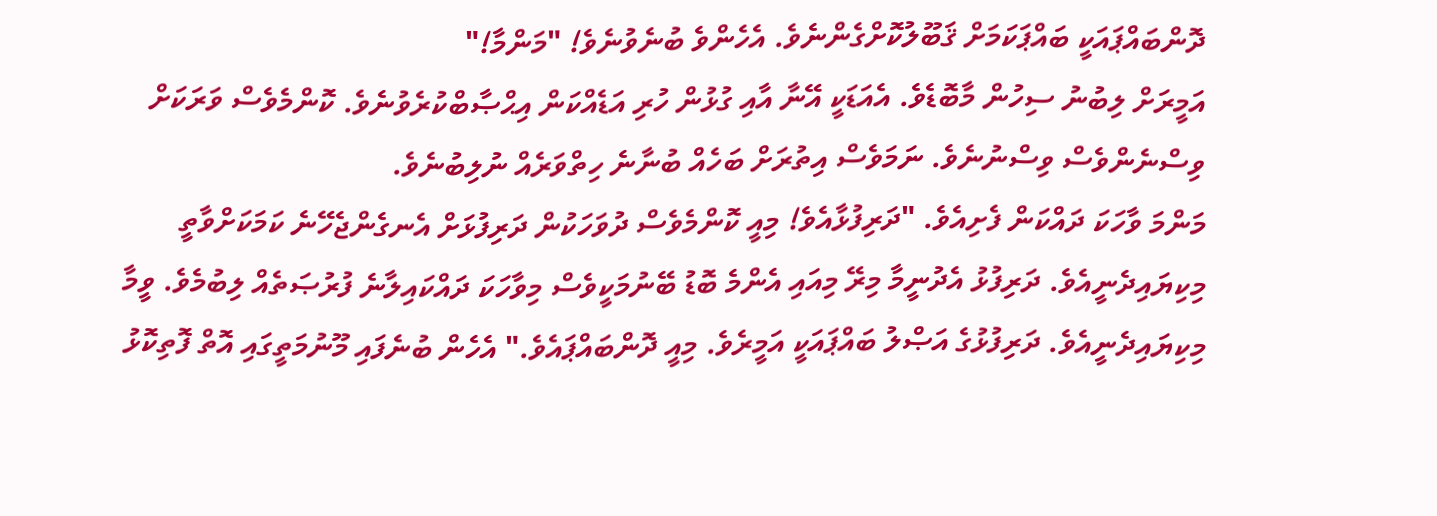ދޮންބައްޕައަކީ ބައްޕަކަމަށް ޤަބޫލުކޮށްގެންނެވެ. އެހެންވެ ބުނެވުނެވެ! "މަންމާ!"
އަމީރަށް ލިބުނު ސިހުން މާބޮޑެވެ. އެއަޑަކީ އޭނާ އާއި ގުޅުން ހުރި އަޑެއްކަން އިޙްޞާބްކުރެވުނެވެ. ކޮންމެވެސް ވަރަކަށް ވިސްނެންވެސް ވިސްނުނެވެ. ނަމަވެސް އިތުރަށް ބަހެއް ބުނާނެ ހިތްވަރެއް ނުލިބުނެވެ.
މަންމަ ވާހަކަ ދައްކަން ފެށިއެވެ. "ދަރިފުޅާއެވެ! މިއީ ކޮންމެވެސް ދުވަހަކުން ދަރިފުޅަށް އެނގެންޖެހޭނެ ކަމަކަށްވާތީ މިކިޔައިދެނީއެވެ. ދަރިފުޅު އެދުނީމާ މިރޭ މިއައި އެންމެ ބޮޑު ބޭނުމަކީވެސް މިވާހަކަ ދައްކައިލާނެ ފުރުޞަތެއް ލިބުމެވެ. ވީމާ މިކިޔައިދެނީއެވެ. ދަރިފުޅުގެ އަޞްލު ބައްޕައަކީ އަމީރެވެ. މިއީ ދޮންބައްޕައެވެ." އެހެން ބުނެފައި މޫނުމަތީގައި އޮތް ފޮތިކޮޅު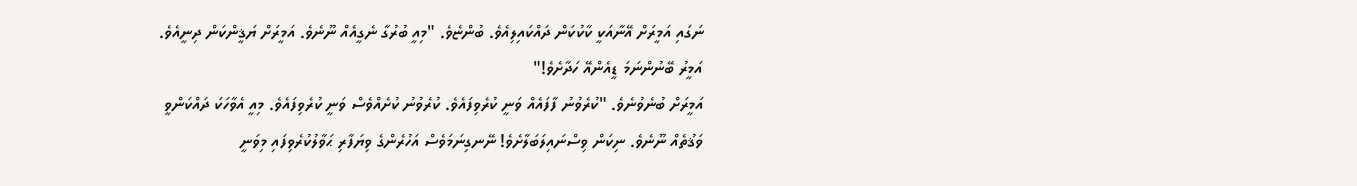ނަގައި އަމީރަށް އޭނާއަކީ ކާކުކަން ދައްކައިލިއެވެ. ބުންޏެވެ. "މިއީ ބުރުގާ ނެގީއެއް ނޫނެވެ. އަމީރަށް ޔަޤީންކަން ދިނީއެވެ. އަމީރު ބޭނުންނަމަ ޑީއެންއޭ ހަދާށެވެ!"
އަމީރަށް ބުނެވުނެވެ. "ކުރެވުނު ފާފައެއް ވަނީ ކުރެވިފައެވެ. ކުރެވުނު ކުށެއްވެސް ވަނީ ކުރެވިފައެވެ. މިއީ އެވާހަކަ ދައްކަންވީ ވަޤުތެއް ނޫނެވެ. ނިކަން ވިސްނައިލަބަލާށެވެ! ނޭނގިނަމަވެސް އަހުރެންގެ ވިޔަފާރި ޙަވާލުކުރެވިފައި މިވަނީ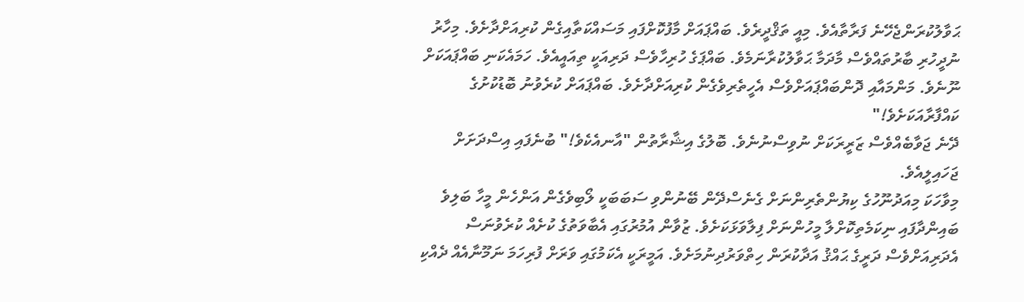ޙަވާލުކުރަންޖެހޭނެ ފަރާތާއެވެ. މިއީ ތަޤްދީރެވެ. ބައްޕައަށް މާފުކޮށްފައި މަސައްކަތާއިގެން ކުރިއަށްދާށެވެ. މިހާރު ނުދީހުރި ބާރުތައްވެސް މާދަމާ ޙަވާލުކުރާނަމެވެ. ބައްޕަގެ ހުރިހާވެސް ދަރިއަކީ ތިއައީއެވެ. ހަމައެކަނި ބައްޕައަކަށް ނޫނެވެ. މަންމައާއި ދޮންބައްޕައަށްވެސް އެހީތެރިވެގެން ކުރިއަށްދާށެވެ. ބައްޕައަށް ކުރެވުނު ބޮޑުކުށުގެ ކައްފާރާއަކަށެވެ!"
ދޭނެ ޖަވާބެއްވެސް ޒަރީރަކަށް ނުވިސްނުނެވެ. ބޮލުގެ އިޝާރާތުން "އާނއެކެވެ!" ބުނެފައި އިސްދަށަށް ޖަހައިލީއެވެ.
މިވާހަކަ މިއަދުނޫހުގެ ކިޔުންތެރިންނަށް ގެނެސްދޭން ބޭނުންވި ސަބަބަކީ ލޯބިވެގެން އަންހެން މީހާ ބަލިވެ ބައިންދާފައި ނިކަމެތިކޮށްލާ މީހުންނަށް ފިލާވަޅަކަށެވެ. ޒުވާން އުމުރުގައި އެބާވަތުގެ ކުށެއް ކުރެވުނަސް އެދަރިއަށްވެސް ދަރީގެ ޙައްޤު އަދާކުރަން ހިތްވަރުދިނުމަށެވެ. އަމީރަކީ އެކަމުގައި ވަރަށް ފުރިހަމަ ނަމޫނާއެއް ދެއްކި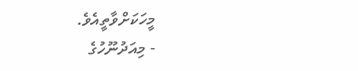މީހަކަށްވާތީއެވެ.
- މިއަދުނޫހުގެ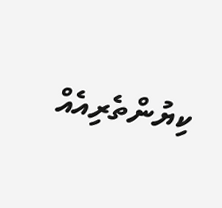ކިޔުންތެރިއެއް